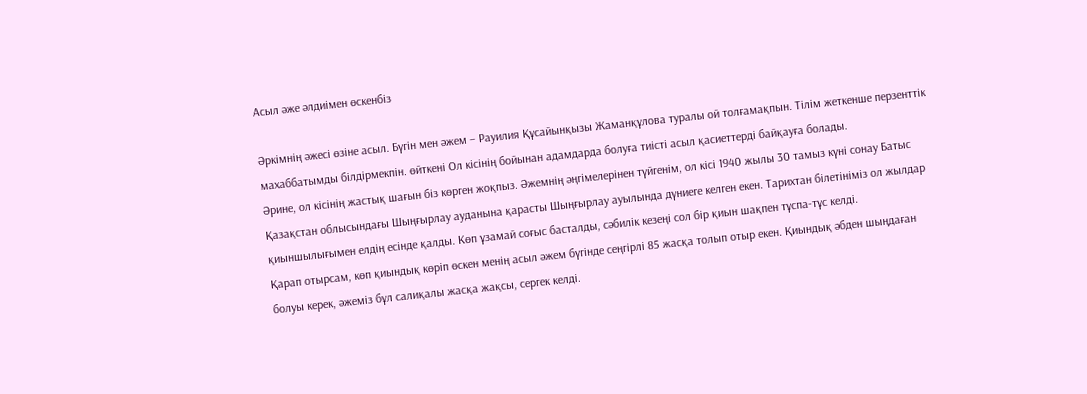Асыл әже әлдиімен өскенбіз

Әркімнің әжесі өзіне асыл. Бүгін мен әжем – Рауилия Құсайынқызы Жаманқұлова туралы ой толғамақпын. Тілім жеткенше перзенттік махаббатымды білдірмекпін. өйткені Ол кісінің бойынан адамдарда болуға тиісті асыл қасиеттерді байқауға болады.
Әрине, ол кісінің жастық шағын біз көрген жоқпыз. Әжемнің әңгімелерінен түйгенім, ол кісі 1940 жылы 30 тамыз күні сонау Батыс Қазақстан облысындағы Шыңғырлау ауданына қарасты Шыңғырлау ауылында дүниеге келген екен. Тарихтан білетініміз ол жылдар қиыншылығымен елдің есінде қалды. Көп ұзамай соғыс басталды, сәбилік кезеңі сол бір қиын шақпен тұспа-тұс келді.
Қарап отырсам, көп қиындық көріп өскен менің асыл әжем бүгінде сеңгірлі 85 жасқа толып отыр екен. Қиындық әбден шыңдаған болуы керек, әжеміз бұл салиқалы жасқа жақсы, сергек келді.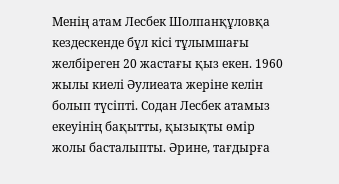Менің атам Лесбек Шолпанқұловқа кездескенде бұл кісі тұлымшағы желбіреген 20 жастағы қыз екен. 1960 жылы киелі Әулиеата жеріне келін болып түсіпті. Содан Лесбек атамыз екеуінің бақытты, қызықты өмір жолы басталыпты. Әрине, тағдырға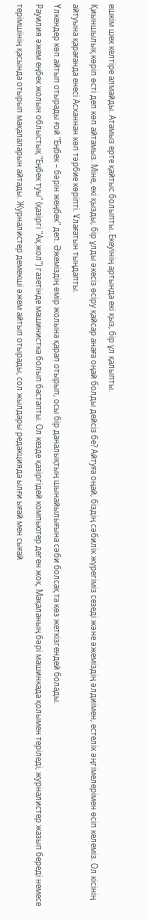ешкім шек келтіре алмайды. Атамыз ерте қайтыс болыпты. Екеуінің артында екі қыз, бір ұл қалыпты.
Қиыншылық көріп өсті деп көп айтамыз. Міне, екі қызды, бір ұлды әкесіз өсіру қайсар анаға оңай болды дейсіз бе? Айтуға оңай, біздің сәбилік жүрегіміз сезеді және әжеміздің әлдиімен, естелік әңгімелерімен өсіп келеміз. Ол кісінің айтуына қарағанда енесі Асханнан көп тәрбие көріпті. Ұлағатын тыңдапты.
Үлкендер көп айтып отырады ғой "Еңбек – бәрін жеңбек" деп. Әжеміздің өмір жолына қарап отырып, осы бір даналықтың шынайылығына сәби болсақ та көз жеткізгендей болады.
Рауилия әжем еңбек жолын облыстық "Еңбек туы" (қазіргі "Ақ жол") газетінде машинистка болып бастапты. Ол кезде қазіргідей компьютер деген жоқ. Мақаланың бәрі машинкада қолымен теріледі, журналистер жазып береді немесе терімшінің қасында отырып мақалаларын айтады. Журналистер демекші әжем айтып отырады, сол жылдары редакцияда ылғи ығай мен сығай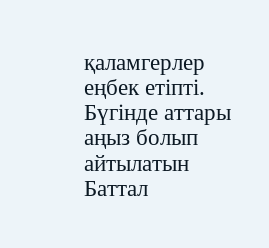қаламгерлер еңбек етіпті. Бүгінде аттары аңыз болып айтылатын Баттал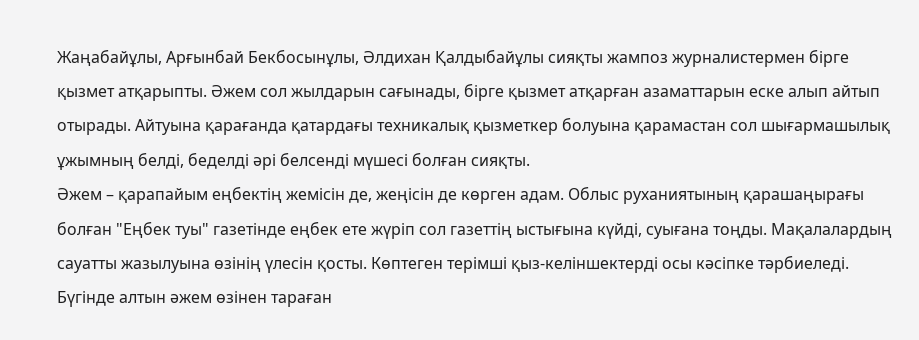Жаңабайұлы, Арғынбай Бекбосынұлы, Әлдихан Қалдыбайұлы сияқты жампоз журналистермен бірге қызмет атқарыпты. Әжем сол жылдарын сағынады, бірге қызмет атқарған азаматтарын еске алып айтып отырады. Айтуына қарағанда қатардағы техникалық қызметкер болуына қарамастан сол шығармашылық ұжымның белді, беделді әрі белсенді мүшесі болған сияқты.
Әжем – қарапайым еңбектің жемісін де, жеңісін де көрген адам. Облыс руханиятының қарашаңырағы болған "Еңбек туы" газетінде еңбек ете жүріп сол газеттің ыстығына күйді, суығана тоңды. Мақалалардың сауатты жазылуына өзінің үлесін қосты. Көптеген терімші қыз-келіншектерді осы кәсіпке тәрбиеледі.
Бүгінде алтын әжем өзінен тараған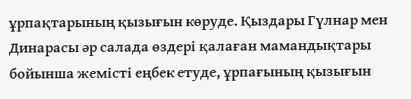ұрпақтарының қызығын көруде. Қыздары Гүлнар мен Динарасы әр салада өздері қалаған мамандықтары бойынша жемісті еңбек етуде, ұрпағының қызығын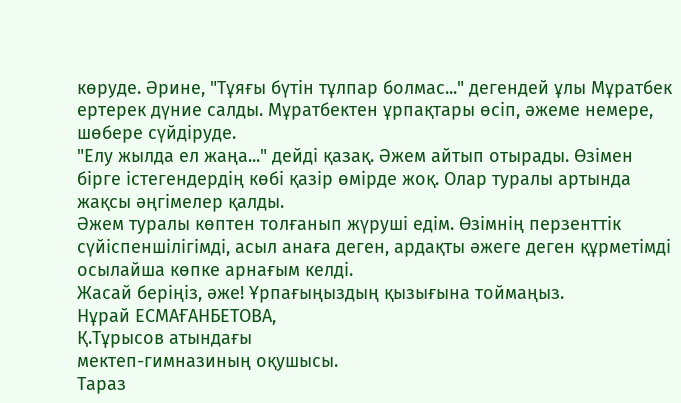көруде. Әрине, "Тұяғы бүтін тұлпар болмас..." дегендей ұлы Мұратбек ертерек дүние салды. Мұратбектен ұрпақтары өсіп, әжеме немере, шөбере сүйдіруде.
"Елу жылда ел жаңа..." дейді қазақ. Әжем айтып отырады. Өзімен бірге істегендердің көбі қазір өмірде жоқ. Олар туралы артында жақсы әңгімелер қалды.
Әжем туралы көптен толғанып жүруші едім. Өзімнің перзенттік сүйіспеншілігімді, асыл анаға деген, ардақты әжеге деген құрметімді осылайша көпке арнағым келді.
Жасай беріңіз, әже! Ұрпағыңыздың қызығына тоймаңыз.
Нұрай ЕСМАҒАНБЕТОВА,
Қ.Тұрысов атындағы
мектеп-гимназиның оқушысы.
Тараз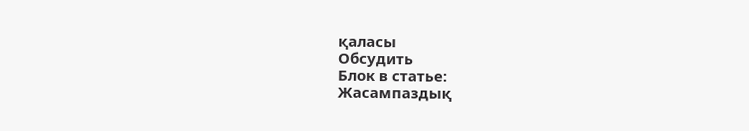қаласы
Обсудить
Блок в статье:
Жасампаздық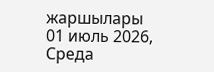жаршылары
01 июль 2026, Среда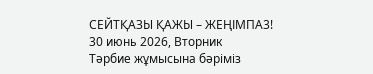СЕЙТҚАЗЫ ҚАЖЫ – ЖЕҢІМПА3!
30 июнь 2026, Вторник
Тәрбие жұмысына бәріміз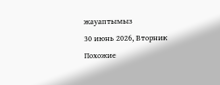жауаптымыз
30 июнь 2026, Вторник
Похожие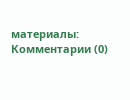материалы:
Комментарии (0)